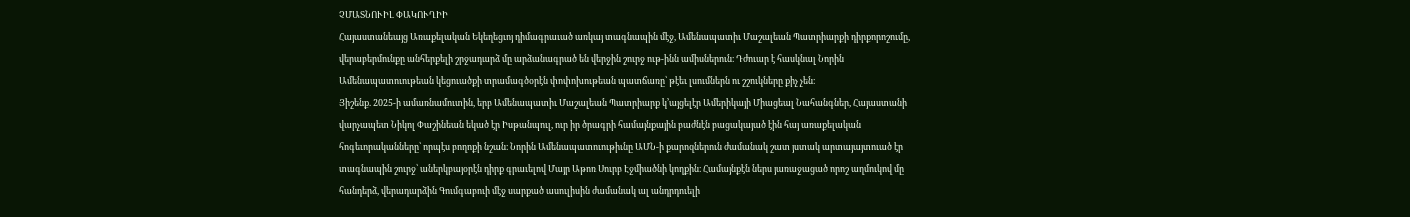ՉՄԱՏՆՈՒԻԼ ՓԱԿՈՒՂԻԻ
Հայաստանեայց Առաքելական Եկեղեցւոյ դիմագրաւած առկայ տագնապին մէջ, Ամենապատիւ Մաշալեան Պատրիարքի դիրքորոշումը, վերաբերմունքը անհերքելի շրջադարձ մը արձանագրած են վերջին շուրջ ութ-ինն ամիսներուն։ Դժուար է հասկնալ Նորին Ամենապատուութեան կեցուածքի տրամագծօրէն փոփոխութեան պատճառը՝ թէեւ լսումներն ու շշուկները քիչ չեն։
Յիշենք. 2025-ի ամառնամուտին, երբ Ամենապատիւ Մաշալեան Պատրիարք կ՚այցելէր Ամերիկայի Միացեալ Նահանգներ, Հայաստանի վարչապետ Նիկոլ Փաշինեան եկած էր Իսթանպուլ, ուր իր ծրագրի համայնքային բաժնէն բացակայած էին հայ առաքելական հոգեւորականները՝ որպէս բողոքի նշան։ Նորին Ամենապատուութիւնը ԱՄՆ-ի քարոզներուն ժամանակ շատ յստակ արտայայտուած էր տագնապին շուրջ՝ աներկբայօրէն դիրք գրաւելով Մայր Աթոռ Սուրբ Էջմիածնի կողքին։ Համայնքէն ներս յառաջացած որոշ աղմուկով մը հանդերձ, վերադարձին Գումգաբուի մէջ սարքած ասուլիսին ժամանակ ալ անդրդուելի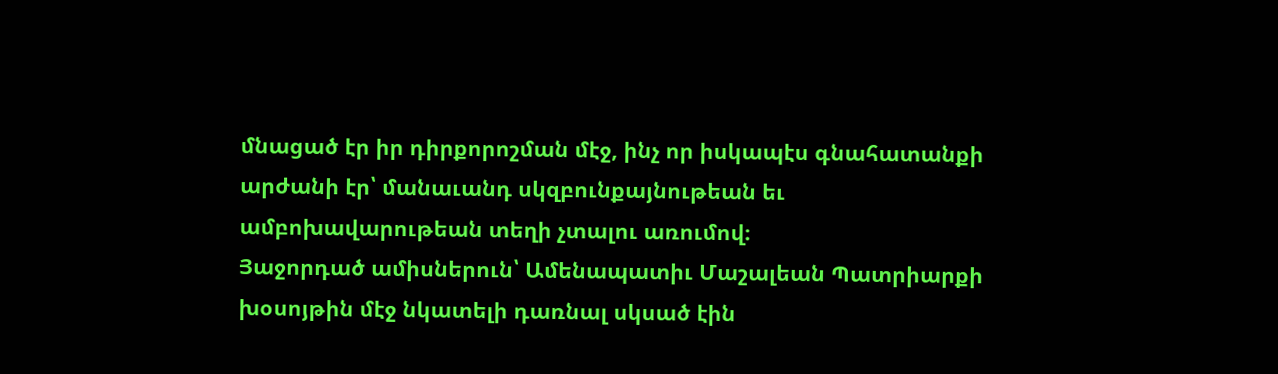մնացած էր իր դիրքորոշման մէջ, ինչ որ իսկապէս գնահատանքի արժանի էր՝ մանաւանդ սկզբունքայնութեան եւ ամբոխավարութեան տեղի չտալու առումով։
Յաջորդած ամիսներուն՝ Ամենապատիւ Մաշալեան Պատրիարքի խօսոյթին մէջ նկատելի դառնալ սկսած էին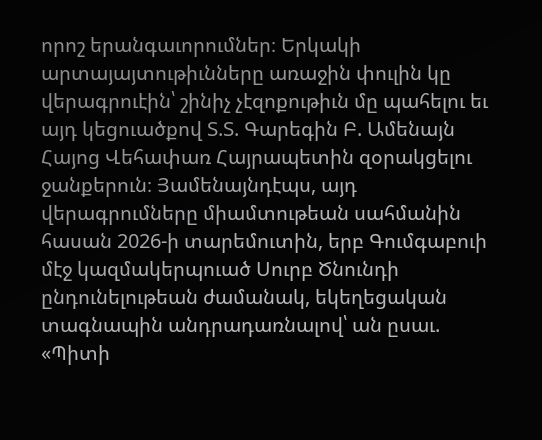որոշ երանգաւորումներ։ Երկակի արտայայտութիւնները առաջին փուլին կը վերագրուէին՝ շինիչ չէզոքութիւն մը պահելու եւ այդ կեցուածքով Տ.Տ. Գարեգին Բ. Ամենայն Հայոց Վեհափառ Հայրապետին զօրակցելու ջանքերուն։ Յամենայնդէպս, այդ վերագրումները միամտութեան սահմանին հասան 2026-ի տարեմուտին, երբ Գումգաբուի մէջ կազմակերպուած Սուրբ Ծնունդի ընդունելութեան ժամանակ, եկեղեցական տագնապին անդրադառնալով՝ ան ըսաւ. «Պիտի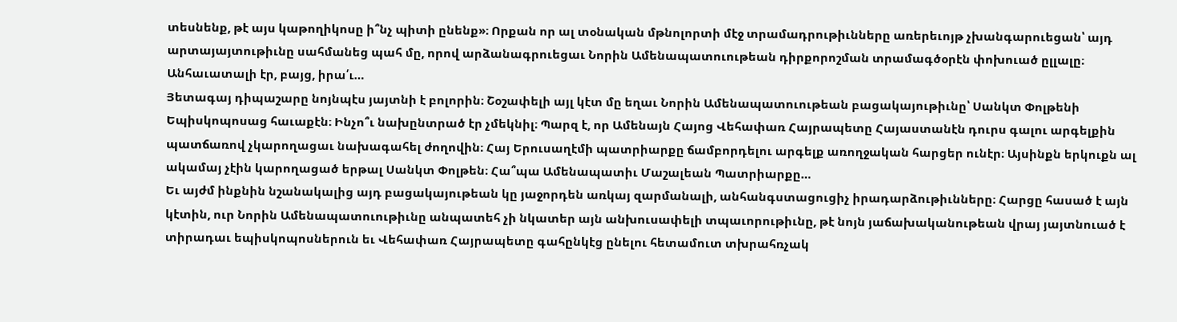տեսնենք, թէ այս կաթողիկոսը ի՞նչ պիտի ընենք»։ Որքան որ ալ տօնական մթնոլորտի մէջ տրամադրութիւնները առերեւոյթ չխանգարուեցան՝ այդ արտայայտութիւնը սահմանեց պահ մը, որով արձանագրուեցաւ Նորին Ամենապատուութեան դիրքորոշման տրամագծօրէն փոխուած ըլլալը։ Անհաւատալի էր, բայց, իրա՛ւ…
Յետագայ դիպաշարը նոյնպէս յայտնի է բոլորին։ Շօշափելի այլ կէտ մը եղաւ Նորին Ամենապատուութեան բացակայութիւնը՝ Սանկտ Փոլթենի Եպիսկոպոսաց հաւաքէն։ Ինչո՞ւ նախընտրած էր չմեկնիլ։ Պարզ է, որ Ամենայն Հայոց Վեհափառ Հայրապետը Հայաստանէն դուրս գալու արգելքին պատճառով չկարողացաւ նախագահել ժողովին։ Հայ Երուսաղէմի պատրիարքը ճամբորդելու արգելք առողջական հարցեր ունէր։ Այսինքն երկուքն ալ ակամայ չէին կարողացած երթալ Սանկտ Փոլթեն։ Հա՞պա Ամենապատիւ Մաշալեան Պատրիարքը…
Եւ այժմ ինքնին նշանակալից այդ բացակայութեան կը յաջորդեն առկայ զարմանալի, անհանգստացուցիչ իրադարձութիւնները։ Հարցը հասած է այն կէտին, ուր Նորին Ամենապատուութիւնը անպատեհ չի նկատեր այն անխուսափելի տպաւորութիւնը, թէ նոյն յաճախականութեան վրայ յայտնուած է տիրադաւ եպիսկոպոսներուն եւ Վեհափառ Հայրապետը գահընկէց ընելու հետամուտ տխրահռչակ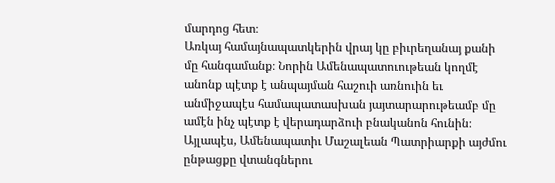մարդոց հետ։
Առկայ համայնապատկերին վրայ կը բիւրեղանայ քանի մը հանգամանք։ Նորին Ամենապատուութեան կողմէ անոնք պէտք է անպայման հաշուի առնուին եւ անմիջապէս համապատասխան յայտարարութեամբ մը ամէն ինչ պէտք է վերադարձուի բնականոն հունին։ Այլապէս, Ամենապատիւ Մաշալեան Պատրիարքի այժմու ընթացքը վտանգներու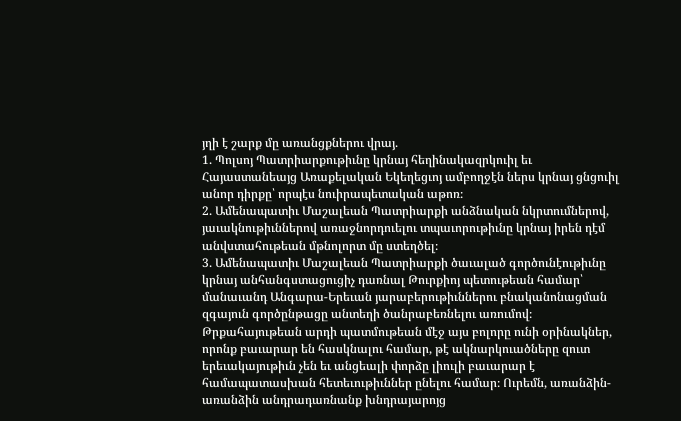յղի է շարք մը առանցքներու վրայ.
1. Պոլսոյ Պատրիարքութիւնը կրնայ հեղինակազրկուիլ եւ Հայաստանեայց Առաքելական Եկեղեցւոյ ամբողջէն ներս կրնայ ցնցուիլ անոր դիրքը՝ որպէս նուիրապետական աթոռ։
2. Ամենապատիւ Մաշալեան Պատրիարքի անձնական նկրտումներով, յաւակնութիւններով առաջնորդուելու տպաւորութիւնը կրնայ իրեն դէմ անվստահութեան մթնոլորտ մը ստեղծել։
3. Ամենապատիւ Մաշալեան Պատրիարքի ծաւալած գործունէութիւնը կրնայ անհանգստացուցիչ դառնալ Թուրքիոյ պետութեան համար՝ մանաւանդ Անգարա-Երեւան յարաբերութիւններու բնականոնացման զգայուն գործընթացը անտեղի ծանրաբեռնելու առումով։
Թրքահայութեան արդի պատմութեան մէջ այս բոլորը ունի օրինակներ, որոնք բաւարար են հասկնալու համար, թէ ակնարկուածները զուտ երեւակայութիւն չեն եւ անցեալի փորձը լիուլի բաւարար է համապատասխան հետեւութիւններ ընելու համար։ Ուրեմն, առանձին-առանձին անդրադառնանք խնդրայարոյց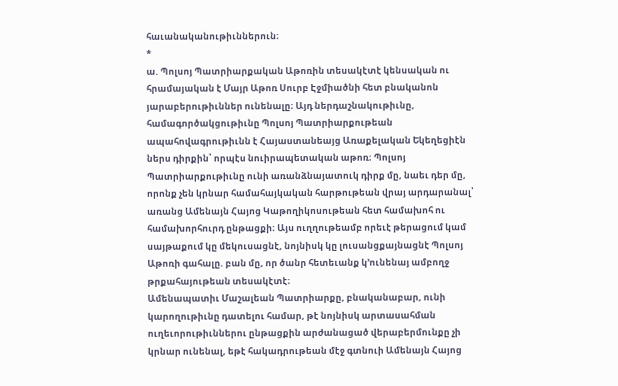հաւանականութիւններուն։
*
ա. Պոլսոյ Պատրիարքական Աթոռին տեսակէտէ կենսական ու հրամայական է Մայր Աթոռ Սուրբ Էջմիածնի հետ բնականոն յարաբերութիւններ ունենալը։ Այդ ներդաշնակութիւնը, համագործակցութիւնը Պոլսոյ Պատրիարքութեան ապահովագրութիւնն է Հայաստանեայց Առաքելական Եկեղեցիէն ներս դիրքին՝ որպէս նուիրապետական աթոռ։ Պոլսոյ Պատրիարքութիւնը ունի առանձնայատուկ դիրք մը, նաեւ դեր մը, որոնք չեն կրնար համահայկական հարթութեան վրայ արդարանալ՝ առանց Ամենայն Հայոց Կաթողիկոսութեան հետ համախոհ ու համախորհուրդ ընթացքի։ Այս ուղղութեամբ որեւէ թերացում կամ սայթաքում կը մեկուսացնէ, նոյնիսկ կը լուսանցքայնացնէ Պոլսոյ Աթոռի գահալը. բան մը, որ ծանր հետեւանք կ՚ունենայ ամբողջ թրքահայութեան տեսակէտէ։
Ամենապատիւ Մաշալեան Պատրիարքը, բնականաբար, ունի կարողութիւնը դատելու համար, թէ նոյնիսկ արտասահման ուղեւորութիւններու ընթացքին արժանացած վերաբերմունքը չի կրնար ունենալ, եթէ հակադրութեան մէջ գտնուի Ամենայն Հայոց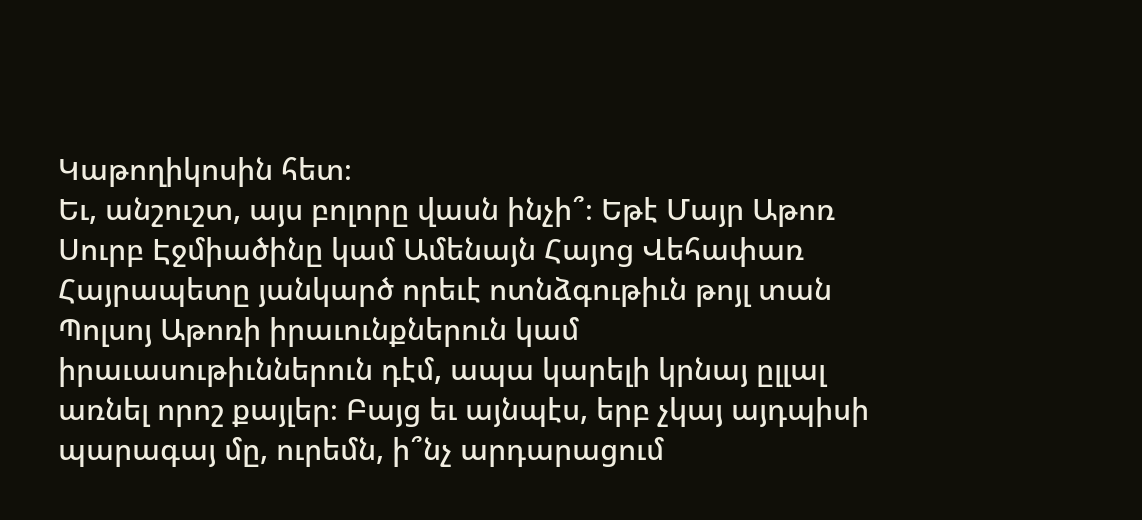Կաթողիկոսին հետ։
Եւ, անշուշտ, այս բոլորը վասն ինչի՞։ Եթէ Մայր Աթոռ Սուրբ Էջմիածինը կամ Ամենայն Հայոց Վեհափառ Հայրապետը յանկարծ որեւէ ոտնձգութիւն թոյլ տան Պոլսոյ Աթոռի իրաւունքներուն կամ իրաւասութիւններուն դէմ, ապա կարելի կրնայ ըլլալ առնել որոշ քայլեր։ Բայց եւ այնպէս, երբ չկայ այդպիսի պարագայ մը, ուրեմն, ի՞նչ արդարացում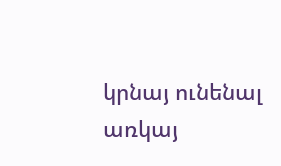կրնայ ունենալ առկայ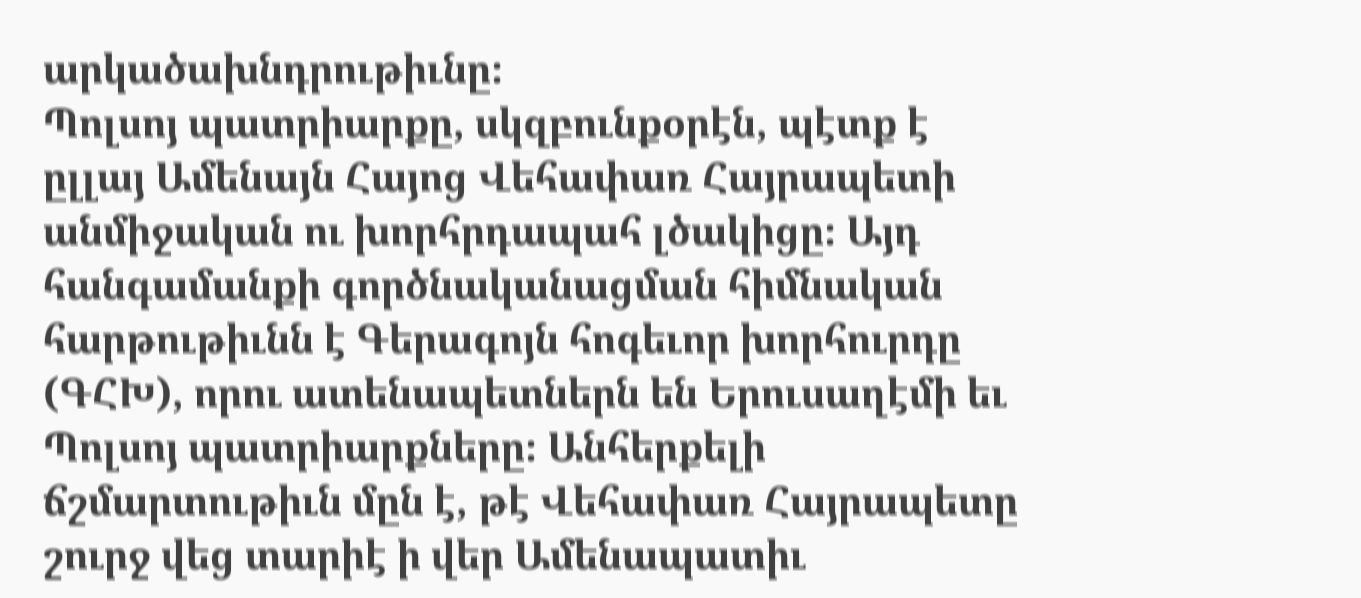արկածախնդրութիւնը։
Պոլսոյ պատրիարքը, սկզբունքօրէն, պէտք է ըլլայ Ամենայն Հայոց Վեհափառ Հայրապետի անմիջական ու խորհրդապահ լծակիցը։ Այդ հանգամանքի գործնականացման հիմնական հարթութիւնն է Գերագոյն հոգեւոր խորհուրդը (ԳՀԽ), որու ատենապետներն են Երուսաղէմի եւ Պոլսոյ պատրիարքները։ Անհերքելի ճշմարտութիւն մըն է, թէ Վեհափառ Հայրապետը շուրջ վեց տարիէ ի վեր Ամենապատիւ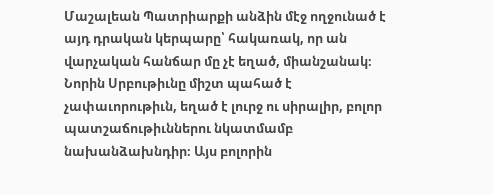Մաշալեան Պատրիարքի անձին մէջ ողջունած է այդ դրական կերպարը՝ հակառակ, որ ան վարչական հանճար մը չէ եղած, միանշանակ։ Նորին Սրբութիւնը միշտ պահած է չափաւորութիւն, եղած է լուրջ ու սիրալիր, բոլոր պատշաճութիւններու նկատմամբ նախանձախնդիր։ Այս բոլորին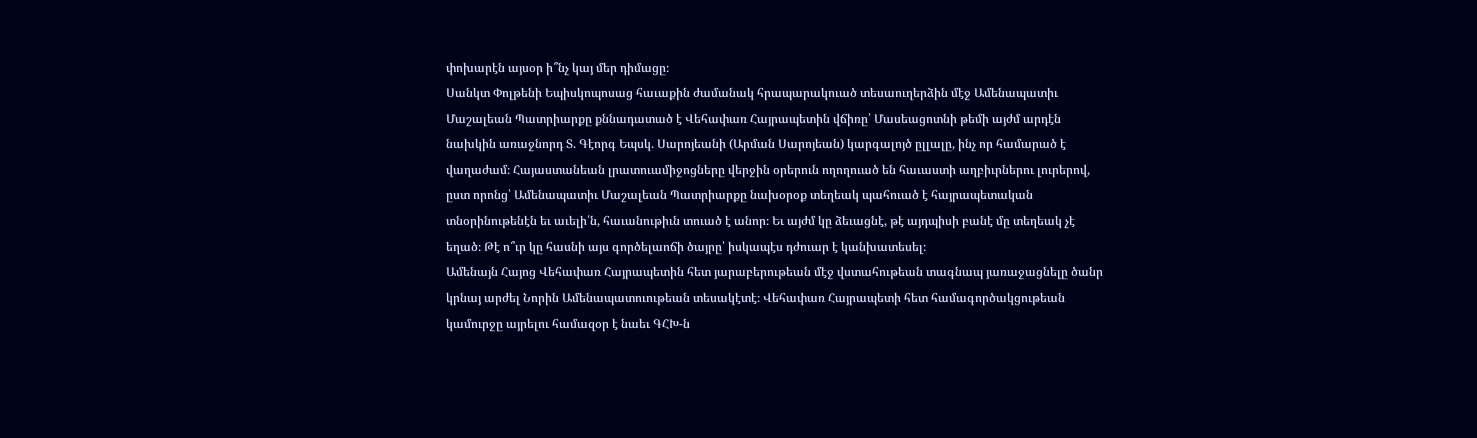փոխարէն այսօր ի՞նչ կայ մեր դիմացը։
Սանկտ Փոլթենի Եպիսկոպոսաց հաւաքին ժամանակ հրապարակուած տեսաուղերձին մէջ Ամենապատիւ Մաշալեան Պատրիարքը քննադատած է Վեհափառ Հայրապետին վճիռը՝ Մասեացոտնի թեմի այժմ արդէն նախկին առաջնորդ Տ. Գէորգ Եպսկ. Սարոյեանի (Արման Սարոյեան) կարգալոյծ ըլլալը, ինչ որ համարած է վաղաժամ։ Հայաստանեան լրատուամիջոցները վերջին օրերուն ողողուած են հաւաստի աղբիւրներու լուրերով, ըստ որոնց՝ Ամենապատիւ Մաշալեան Պատրիարքը նախօրօք տեղեակ պահուած է հայրապետական տնօրինութենէն եւ աւելի՛ն, հաւանութիւն տուած է անոր։ Եւ այժմ կը ձեւացնէ, թէ այդպիսի բանէ մը տեղեակ չէ եղած։ Թէ ո՞ւր կը հասնի այս գործելաոճի ծայրը՝ իսկապէս դժուար է կանխատեսել։
Ամենայն Հայոց Վեհափառ Հայրապետին հետ յարաբերութեան մէջ վստահութեան տագնապ յառաջացնելը ծանր կրնայ արժել Նորին Ամենապատուութեան տեսակէտէ։ Վեհափառ Հայրապետի հետ համագործակցութեան կամուրջը այրելու համազօր է նաեւ ԳՀԽ-ն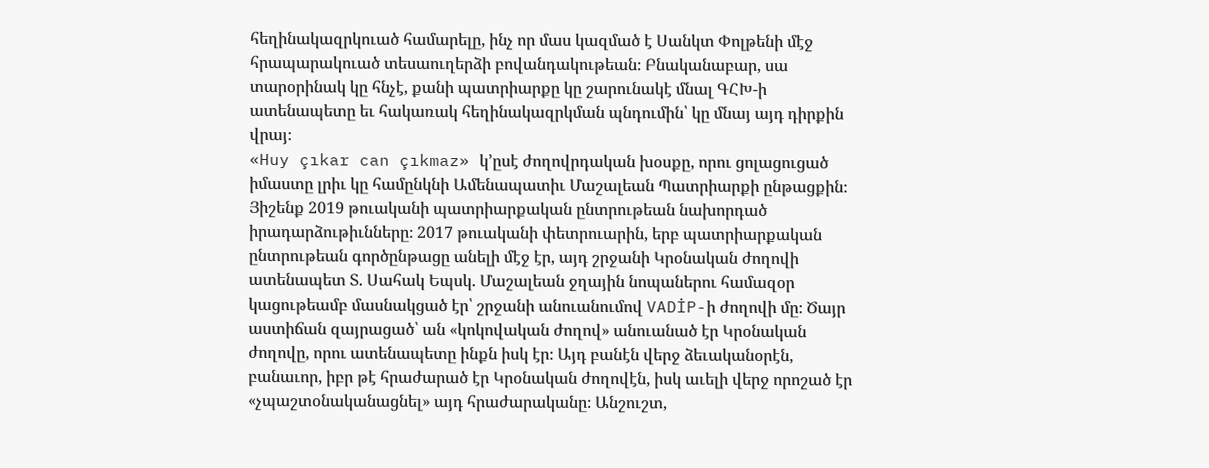հեղինակազրկուած համարելը, ինչ որ մաս կազմած է Սանկտ Փոլթենի մէջ հրապարակուած տեսաուղերձի բովանդակութեան։ Բնականաբար, սա տարօրինակ կը հնչէ, քանի պատրիարքը կը շարունակէ մնալ ԳՀԽ-ի ատենապետը եւ հակառակ հեղինակազրկման պնդումին՝ կը մնայ այդ դիրքին վրայ։
«Huy çıkar can çıkmaz» կ՚ըսէ ժողովրդական խօսքը, որու ցոլացուցած իմաստը լրիւ կը համընկնի Ամենապատիւ Մաշալեան Պատրիարքի ընթացքին։ Յիշենք 2019 թուականի պատրիարքական ընտրութեան նախորդած իրադարձութիւնները։ 2017 թուականի փետրուարին, երբ պատրիարքական ընտրութեան գործընթացը անելի մէջ էր, այդ շրջանի Կրօնական ժողովի ատենապետ Տ. Սահակ Եպսկ. Մաշալեան ջղային նոպաներու համազօր կացութեամբ մասնակցած էր՝ շրջանի անուանումով VADİP-ի ժողովի մը։ Ծայր աստիճան զայրացած՝ ան «կոկովական ժողով» անուանած էր Կրօնական ժողովը, որու ատենապետը ինքն իսկ էր։ Այդ բանէն վերջ ձեւականօրէն, բանաւոր, իբր թէ հրաժարած էր Կրօնական ժողովէն, իսկ աւելի վերջ որոշած էր «չպաշտօնականացնել» այդ հրաժարականը։ Անշուշտ,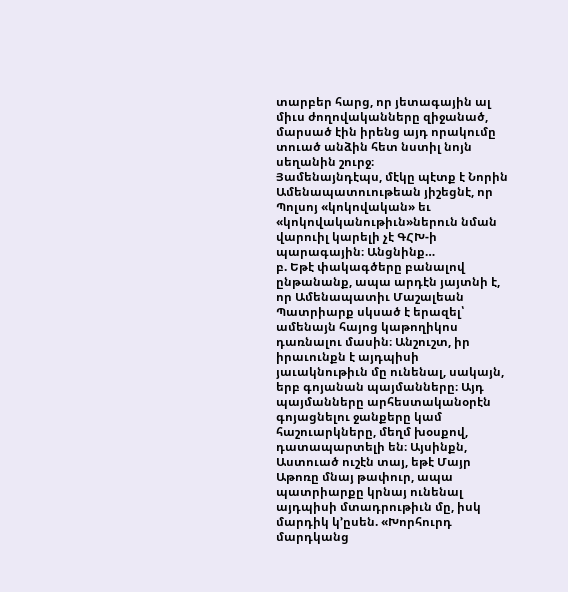տարբեր հարց, որ յետագային ալ միւս ժողովականները զիջանած, մարսած էին իրենց այդ որակումը տուած անձին հետ նստիլ նոյն սեղանին շուրջ։
Յամենայնդէպս, մէկը պէտք է Նորին Ամենապատուութեան յիշեցնէ, որ Պոլսոյ «կոկովական» եւ «կոկովականութիւն»ներուն նման վարուիլ կարելի չէ ԳՀԽ-ի պարագային։ Անցնինք…
բ. Եթէ փակագծերը բանալով ընթանանք, ապա արդէն յայտնի է, որ Ամենապատիւ Մաշալեան Պատրիարք սկսած է երազել՝ ամենայն հայոց կաթողիկոս դառնալու մասին։ Անշուշտ, իր իրաւունքն է այդպիսի յաւակնութիւն մը ունենալ, սակայն, երբ գոյանան պայմանները։ Այդ պայմանները արհեստականօրէն գոյացնելու ջանքերը կամ հաշուարկները, մեղմ խօսքով, դատապարտելի են։ Այսինքն, Աստուած ուշէն տայ, եթէ Մայր Աթոռը մնայ թափուր, ապա պատրիարքը կրնայ ունենալ այդպիսի մտադրութիւն մը, իսկ մարդիկ կ՚ըսեն. «Խորհուրդ մարդկանց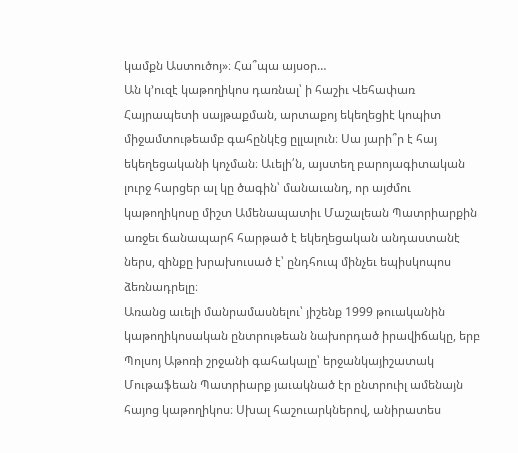կամքն Աստուծոյ»։ Հա՞պա այսօր…
Ան կ՚ուզէ կաթողիկոս դառնալ՝ ի հաշիւ Վեհափառ Հայրապետի սայթաքման, արտաքոյ եկեղեցիէ կոպիտ միջամտութեամբ գահընկէց ըլլալուն։ Սա յարի՞ր է հայ եկեղեցականի կոչման։ Աւելի՛ն, այստեղ բարոյագիտական լուրջ հարցեր ալ կը ծագին՝ մանաւանդ, որ այժմու կաթողիկոսը միշտ Ամենապատիւ Մաշալեան Պատրիարքին առջեւ ճանապարհ հարթած է եկեղեցական անդաստանէ ներս, զինքը խրախուսած է՝ ընդհուպ մինչեւ եպիսկոպոս ձեռնադրելը։
Առանց աւելի մանրամասնելու՝ յիշենք 1999 թուականին կաթողիկոսական ընտրութեան նախորդած իրավիճակը, երբ Պոլսոյ Աթոռի շրջանի գահակալը՝ երջանկայիշատակ Մութաֆեան Պատրիարք յաւակնած էր ընտրուիլ ամենայն հայոց կաթողիկոս։ Սխալ հաշուարկներով, անիրատես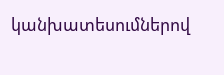կանխատեսումներով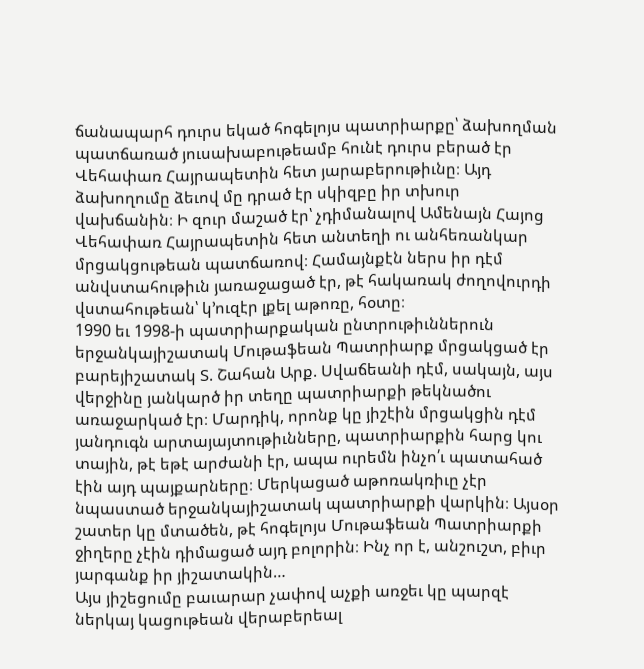ճանապարհ դուրս եկած հոգելոյս պատրիարքը՝ ձախողման պատճառած յուսախաբութեամբ հունէ դուրս բերած էր Վեհափառ Հայրապետին հետ յարաբերութիւնը։ Այդ ձախողումը ձեւով մը դրած էր սկիզբը իր տխուր վախճանին։ Ի զուր մաշած էր՝ չդիմանալով Ամենայն Հայոց Վեհափառ Հայրապետին հետ անտեղի ու անհեռանկար մրցակցութեան պատճառով։ Համայնքէն ներս իր դէմ անվստահութիւն յառաջացած էր, թէ հակառակ ժողովուրդի վստահութեան՝ կ՚ուզէր լքել աթոռը, հօտը։
1990 եւ 1998-ի պատրիարքական ընտրութիւններուն երջանկայիշատակ Մութաֆեան Պատրիարք մրցակցած էր բարեյիշատակ Տ. Շահան Արք. Սվաճեանի դէմ, սակայն, այս վերջինը յանկարծ իր տեղը պատրիարքի թեկնածու առաջարկած էր։ Մարդիկ, որոնք կը յիշէին մրցակցին դէմ յանդուգն արտայայտութիւնները, պատրիարքին հարց կու տային, թէ եթէ արժանի էր, ապա ուրեմն ինչո՛ւ պատահած էին այդ պայքարները։ Մերկացած աթոռակռիւը չէր նպաստած երջանկայիշատակ պատրիարքի վարկին։ Այսօր շատեր կը մտածեն, թէ հոգելոյս Մութաֆեան Պատրիարքի ջիղերը չէին դիմացած այդ բոլորին։ Ինչ որ է, անշուշտ, բիւր յարգանք իր յիշատակին…
Այս յիշեցումը բաւարար չափով աչքի առջեւ կը պարզէ ներկայ կացութեան վերաբերեալ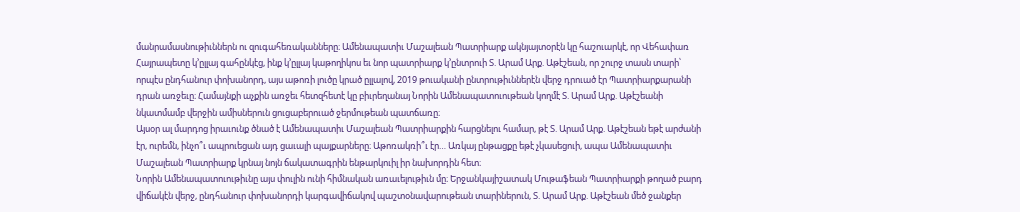մանրամասնութիւններն ու զուգահեռականները։ Ամենապատիւ Մաշալեան Պատրիարք ակնյայտօրէն կը հաշուարկէ, որ Վեհափառ Հայրապետը կ՚ըլլայ գահընկէց, ինք կ՚ըլլայ կաթողիկոս եւ նոր պատրիարք կ՚ընտրուի Տ. Արամ Արք. Աթէշեան, որ շուրջ տասն տարի՝ որպէս ընդհանուր փոխանորդ, այս աթոռի լուծը կրած ըլլալով, 2019 թուականի ընտրութիւններէն վերջ դրուած էր Պատրիարքարանի դրան առջեւը։ Համայնքի աչքին առջեւ հետզհետէ կը բիւրեղանայ Նորին Ամենապատուութեան կողմէ Տ. Արամ Արք. Աթէշեանի նկատմամբ վերջին ամիսներուն ցուցաբերուած ջերմութեան պատճառը։
Այսօր ալ մարդոց իրաւունք ծնած է Ամենապատիւ Մաշալեան Պատրիարքին հարցնելու համար, թէ Տ. Արամ Արք. Աթէշեան եթէ արժանի էր, ուրեմն, ինչո՞ւ ապրուեցան այդ ցաւալի պայքարները։ Աթոռակռի՞ւ էր… Առկայ ընթացքը եթէ չկասեցուի, ապա Ամենապատիւ Մաշալեան Պատրիարք կրնայ նոյն ճակատագրին ենթարկուիլ իր նախորդին հետ։
Նորին Ամենապատուութիւնը այս փուլին ունի հիմնական առաւելութիւն մը։ Երջանկայիշատակ Մութաֆեան Պատրիարքի թողած բարդ վիճակէն վերջ, ընդհանուր փոխանորդի կարգավիճակով պաշտօնավարութեան տարիներուն, Տ. Արամ Արք. Աթէշեան մեծ ջանքեր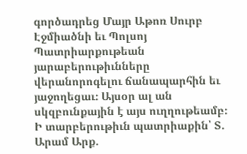գործադրեց Մայր Աթոռ Սուրբ Էջմիածնի եւ Պոլսոյ Պատրիարքութեան յարաբերութիւնները վերանորոգելու ճանապարհին եւ յաջողեցաւ։ Այսօր ալ ան սկզբունքային է այս ուղղութեամբ։ Ի տարբերութիւն պատրիաքին՝ Տ. Արամ Արք.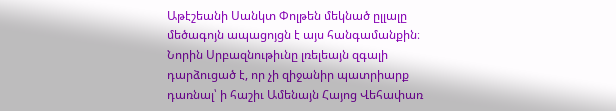Աթէշեանի Սանկտ Փոլթեն մեկնած ըլլալը մեծագոյն ապացոյցն է այս հանգամանքին։ Նորին Սրբազնութիւնը լռելեայն զգալի դարձուցած է, որ չի զիջանիր պատրիարք դառնալ՝ ի հաշիւ Ամենայն Հայոց Վեհափառ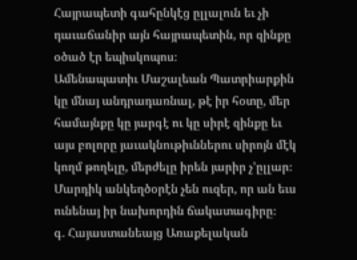Հայրապետի գահընկէց ըլլալուն եւ չի դաւաճանիր այն հայրապետին, որ զինքը օծած էր եպիսկոպոս։
Ամենապատիւ Մաշալեան Պատրիարքին կը մնայ անդրադառնալ, թէ իր հօտը, մեր համայնքը կը յարգէ ու կը սիրէ զինքը եւ այս բոլորը յաւակնութիւններու սիրոյն մէկ կողմ թողելը, մերժելը իրեն յարիր չ՚ըլլար։ Մարդիկ անկեղծօրէն չեն ուզեր, որ ան եւս ունենայ իր նախորդին ճակատագիրը։
գ. Հայաստանեայց Առաքելական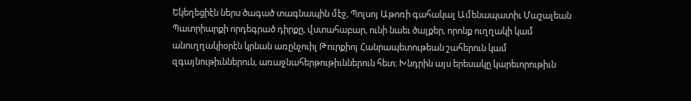Եկեղեցիէն ներս ծագած տագնապին մէջ, Պոլսոյ Աթոռի գահակալ Ամենապատիւ Մաշալեան Պատրիարքի որդեգրած դիրքը, վստահաբար, ունի նաեւ ծալքեր, որոնք ուղղակի կամ անուղղակիօրէն կրնան առընչուիլ Թուրքիոյ Հանրապետութեան շահերուն կամ զգայնութիւններուն, առաջնահերթութիւններուն հետ։ Խնդրին այս երեսակը կարեւորութիւն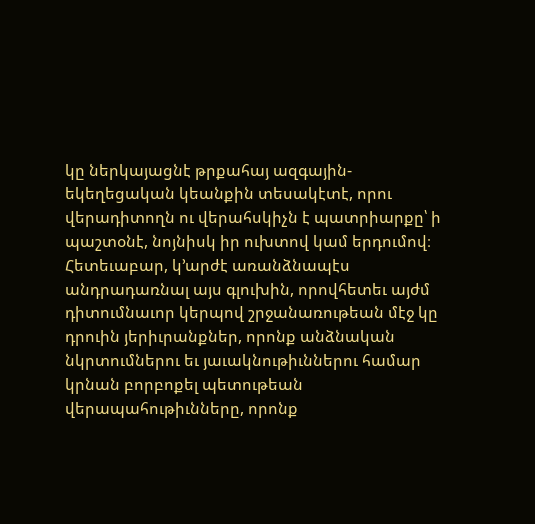կը ներկայացնէ թրքահայ ազգային-եկեղեցական կեանքին տեսակէտէ, որու վերադիտողն ու վերահսկիչն է պատրիարքը՝ ի պաշտօնէ, նոյնիսկ իր ուխտով կամ երդումով։ Հետեւաբար, կ՚արժէ առանձնապէս անդրադառնալ այս գլուխին, որովհետեւ այժմ դիտումնաւոր կերպով շրջանառութեան մէջ կը դրուին յերիւրանքներ, որոնք անձնական նկրտումներու եւ յաւակնութիւններու համար կրնան բորբոքել պետութեան վերապահութիւնները, որոնք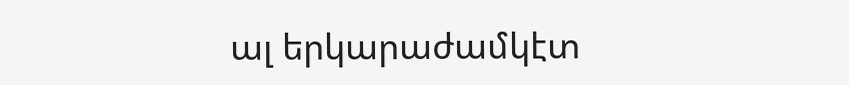ալ երկարաժամկէտ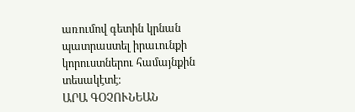առումով գետին կրնան պատրաստել իրաւունքի կորուստներու համայնքին տեսակէտէ։
ԱՐԱ ԳՕՉՈՒՆԵԱՆ